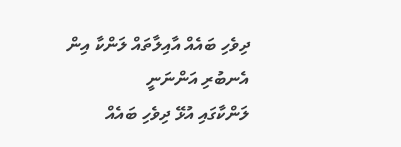ދިވެހި ބައެއް އާއިލާތައް ލަންކާ އިން އެނބުރި އަންނަނީ
ލަންކާގައި އުޅޭ ދިވެހި ބައެއް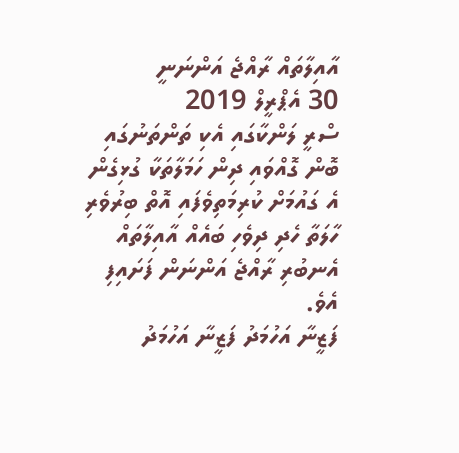އާއިލާތައް ރާއްޖެ އަންނަނީ
30 އެޕްރީލް 2019
ސްރީ ލަންކާގައި އެކި ތަންތަނުގައި ބޮން ގޮއްވައި ދިން ހަމަލާތަކާ ގުޅިގެން އެ ގައުމަށް ކުރިމަތިވެފައި އޮތް ބިރުވެރި ހާލަތާ ހެދި ދިވެހި ބައެއް އާއިލާތައް އެނބުރި ރާއްޖެ އަންނަން ފަށައިފި އެވެ.
ފަޒީނާ އަހުމަދު ފަޒީނާ އަހުމަދު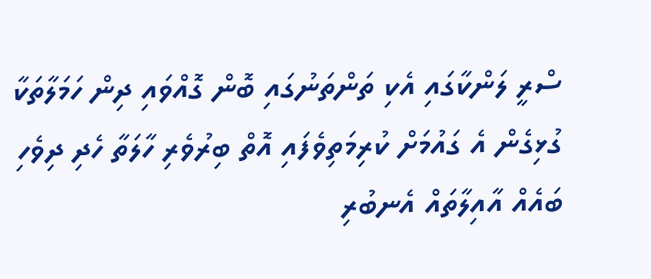ސްރީ ލަންކާގައި އެކި ތަންތަނުގައި ބޮން ގޮއްވައި ދިން ހަމަލާތަކާ ގުޅިގެން އެ ގައުމަށް ކުރިމަތިވެފައި އޮތް ބިރުވެރި ހާލަތާ ހެދި ދިވެހި ބައެއް އާއިލާތައް އެނބުރި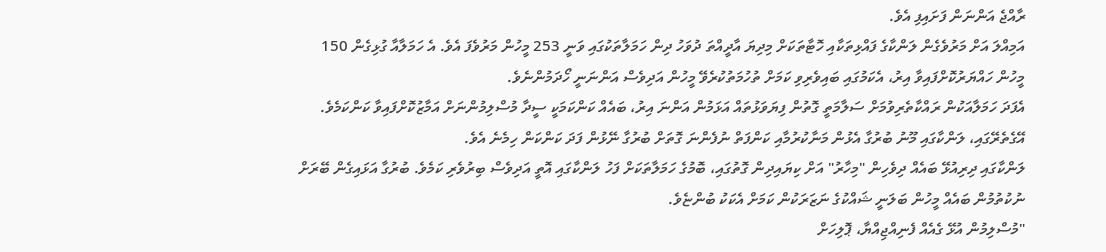ރާއްޖެ އަންނަން ފަށައިފި އެވެ.
އަމިއްލަ އަށް މަރުވެގެން ލަންކާގެ ފައްޅިތަކާއި ހޮޓާތަކަށް މިދިޔަ އާދީއްތަ ދުވަހު ދިން ހަމަލާތަކުގައި ވަނީ 253 މީހުން މަރުވެފަ އެވެ. އެ ހަމަލާއާ ގުޅިގެން 150 މީހުން ހައްޔަރުކޮށްފައިވާ އިރު، އެކަމުގައި ބައިވެރިވި ކަމަށް ތުހުމަތުކުރެވޭ މީހުން އަދިވެސް އަންނަނީ ހޯދަމުންނެވެ.
އެފަދަ ހަމަލާއަކުން ރައްކާތެރިވުމަށް ސަލާމަތީ ގޮތުން ފިޔަވަޅުތައް އަޅަމުން އަންނަ އިރު، ބައެއް ކަންކަމަކީ ސީދާ މުސްލިމުންނަށް އަމާޒުކޮށްފައިވާ ކަންކަމެވެ. އޭގެތެރޭގައި، ލަންކާގައި މޫނު ބުރުގާ އެޅުން މަނާކުރުމާއި ކަންފަތް ނުފެންނަ ގޮތަށް ބުރުގާ ނޭޅުން ފަދަ ކަންކަން ހިމެނެ އެވެ.
ލަންކާގައި ދިރިއުޅޭ ބައެއް ދިވެހިން "މިހާރު" އަށް ކިޔައިދިން ގޮތުގައި، ބޮމުގެ ހަމަލާތަކަށް ފަހު ލަންކާގައި އޮތީ އަދިވެސް ބިރުވެރި ކަމެވެ. ބުރުގާ އަޅައިގެން ބޭރަށް ނުކުތުމުން ބައެއް މީހުން ބަލަނީ ޝައްކުގެ ނަޒަރަކުން ކަމަށް އެކަކު ބުންޏެވެ.
"މުސްލިމުން އުޅޭ ގެއެއް ފެނިއްޖިއްޔާ، ޕޮލިހަށް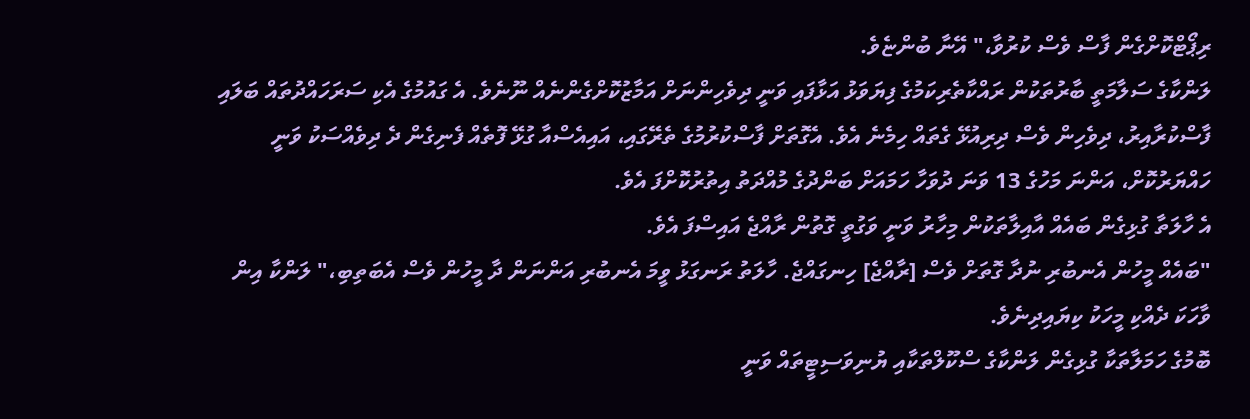ރިޕޯޓްކޮށްގެން ފާސް ވެސް ކުރުވާ،" އޭނާ ބުންޏެވެ.
ލަންކާގެ ސަލާމަތީ ބާރުތަކުން ރައްކާތެރިކަމުގެ ފިޔަވަޅު އަޅާފައި ވަނީ ދިވެހިންނަށް އަމާޒުކޮށްގެންނެއް ނޫނެވެ. އެ ގައުމުގެ އެކި ސަރަހައްދުތައް ބަލައި ފާސްކުރާއިރު، ދިވެހިން ވެސް ދިރިއުޅޭ ގެތައް ހިމެނެ އެވެ. އެގޮތަށް ފާސްކުރުމުގެ ތެރޭގައި، އައިއެސްއާ ގުޅޭ ފޮތެއް ފެނިގެން ދެ ދިވެއްސަކު ވަނީ ހައްޔަރުކޮށް، އަންނަ މަހުގެ 13 ވަނަ ދުވަހާ ހަމައަށް ބަންދުގެ މުއްދަތު އިތުރުކޮށްފަ އެވެ.
އެ ހާލަތާ ގުޅިގެން ބައެއް އާއިލާތަކުން މިހާރު ވަނީ ވަގުތީ ގޮތުން ރާއްޖެ އައިސްފަ އެވެ.
"ބައެއް މީހުން އެނބުރި ނުދާ ގޮތަށް ވެސް [ރާއްޖެ] ހިނގައްޖެ. ހާލަތު ރަނގަޅު ވީމަ އެނބުރި އަންނަން ދާ މީހުން ވެސް އެބަތިބި،" ލަންކާ އިން ވާހަކަ ދެއްކި މީހަކު ކިޔައިދިނެވެ.
ބޮމުގެ ހަމަލާތަކާ ގުޅިގެން ލަންކާގެ ސްކޫލްތަކާއި ޔުނިވަސިޓީތައް ވަނީ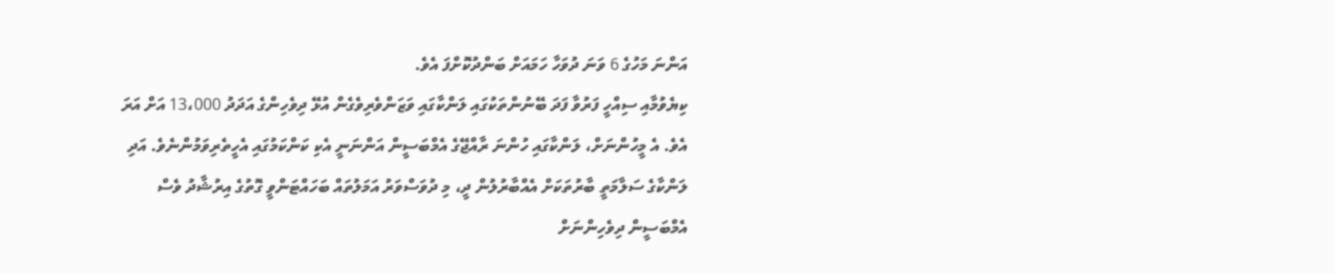އަންނަ މަހުގެ 6 ވަނަ ދުވަހާ ހަމައަށް ބަންދުކޮށްފަ އެވެ.
ކިޔެވުމާއި ސިއްހީ ފަރުވާ ފަދަ ބޭނުންތަކުގައި ލަންކާގައި ވަޒަންވެރިވެގެން އުޅޭ ދިވެހިންގެ އަދަދު 13،000 އަށް އަރަ އެވެ. އެ މީހުންނަށް، ލަންކާގައި ހުންނަ ރާއްޖޭގެ އެމްބަސީން އަންނަނީ އެކި ކަންކަމުގައި އެހީތެރިވަމުންނެވެ. އަދި ލަންކާގެ ސަލާމަތީ ބާރުތަކަށް އެއްބާރުލުން ދީ، މި ދުވަސްވަރު އަމަލުތައް ބަހައްޓަންވީ ގޮތުގެ އިރުޝާދު ވެސް އެމްބަސީން ދިވެހިންނަށް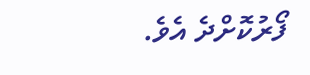ފޯރުކޮށްދެ އެވެ.